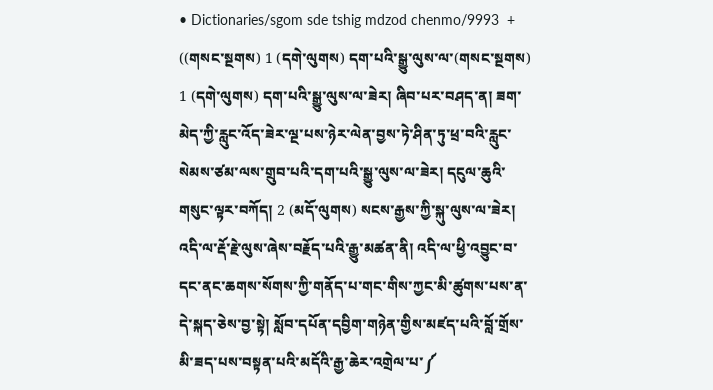• Dictionaries/sgom sde tshig mdzod chenmo/9993  + ((གསང་སྔགས) 1 (དགེ་ལུགས) དག་པའི་སྒྱུ་ལུས་ལ་(གསང་སྔགས) 1 (དགེ་ལུགས) དག་པའི་སྒྱུ་ལུས་ལ་ཟེར། ཞིབ་པར་བཤད་ན། ཟག་མེད་ཀྱི་རླུང་འོད་ཟེར་ལྔ་པས་ཉེར་ལེན་བྱས་ཏེ་ཤིན་ཏུ་ཕྲ་བའི་རླུང་སེམས་ཙམ་ལས་གྲུབ་པའི་དག་པའི་སྒྱུ་ལུས་ལ་ཟེར། དངུལ་ཆུའི་གསུང་ལྟར་བཀོད། 2 (མདོ་ལུགས) སངས་རྒྱས་ཀྱི་སྐུ་ལུས་ལ་ཟེར། འདི་ལ་རྡོ་རྗེ་ལུས་ཞེས་བརྗོད་པའི་རྒྱུ་མཚན་ནི། འདི་ལ་ཕྱི་འབྱུང་བ་དང་ནང་ཆགས་སོགས་ཀྱི་གནོད་པ་གང་གིས་ཀྱང་མི་ཚུགས་པས་ན་དེ་སྐད་ཅེས་བྱ་སྟེ། སློབ་དཔོན་དབྱིག་གཉེན་གྱིས་མཛད་པའི་བློ་གྲོས་མི་ཟད་པས་བསྟན་པའི་མདོའི་རྒྱ་ཆེར་འགྲེལ་པ་༼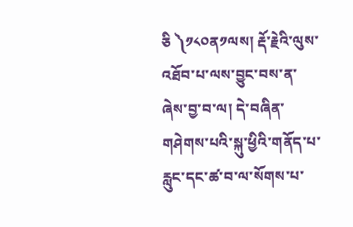ཅི ༽༡༨༠ན༡ལས། རྡོ་རྗེའི་ལུས་འཐོབ་པ་ལས་བྱུང་བས་ན་ཞེས་བྱ་བ་ལ། དེ་བཞིན་གཤེགས་པའི་སྐུ་ཕྱིའི་གནོད་པ་རླུང་དང་ཚ་བ་ལ་སོགས་པ་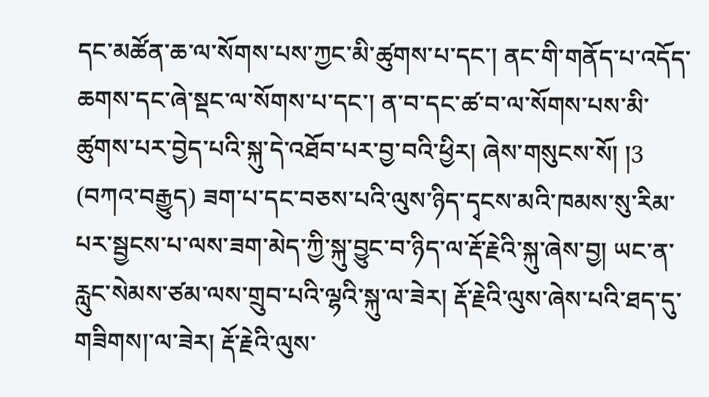དང་མཚོན་ཆ་ལ་སོགས་པས་ཀྱང་མི་ཚུགས་པ་དང་། ནང་གི་གནོད་པ་འདོད་ཆགས་དང་ཞེ་སྡང་ལ་སོགས་པ་དང་། ན་བ་དང་ཚ་བ་ལ་སོགས་པས་མི་ཚུགས་པར་བྱེད་པའི་སྐུ་དེ་འཐོབ་པར་བྱ་བའི་ཕྱིར། ཞེས་གསུངས་སོ། །3 (བཀའ་བརྒྱུད) ཟག་པ་དང་བཅས་པའི་ལུས་ཉིད་དྭངས་མའི་ཁམས་སུ་རིམ་པར་སྦྱངས་པ་ལས་ཟག་མེད་ཀྱི་སྐུ་བྱུང་བ་ཉིད་ལ་རྡོ་རྗེའི་སྐུ་ཞེས་བྱ། ཡང་ན་རླུང་སེམས་ཙམ་ལས་གྲུབ་པའི་ལྷའི་སྐུ་ལ་ཟེར། རྡོ་རྗེའི་ལུས་ཞེས་པའི་ཐད་དུ་གཟིགས།་ལ་ཟེར། རྡོ་རྗེའི་ལུས་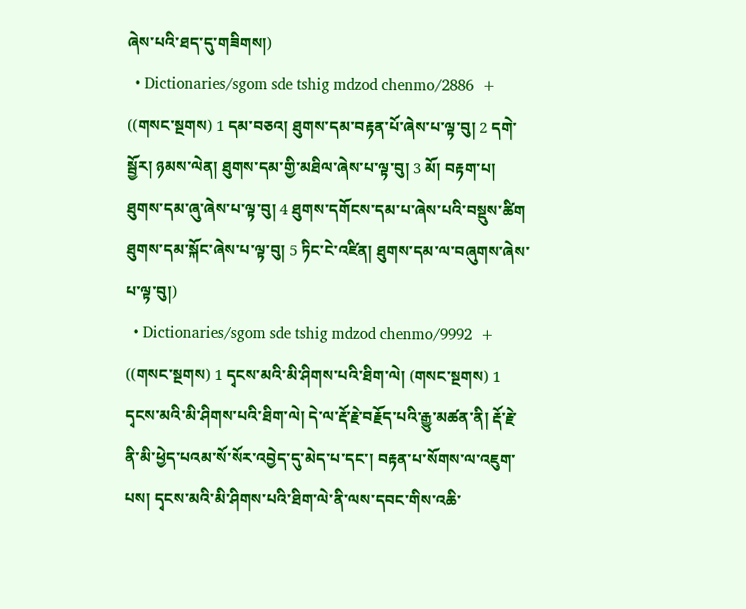ཞེས་པའི་ཐད་དུ་གཟིགས།)
  • Dictionaries/sgom sde tshig mdzod chenmo/2886  + ((གསང་སྔགས) 1 དམ་བཅའ། ཐུགས་དམ་བརྟན་པོ་ཞེས་པ་ལྟ་བུ། 2 དགེ་སྦྱོར། ཉམས་ལེན། ཐུགས་དམ་གྱི་མཐིལ་ཞེས་པ་ལྟ་བུ། 3 མོ། བརྟག་པ། ཐུགས་དམ་ཞུ་ཞེས་པ་ལྟ་བུ། 4 ཐུགས་དགོངས་དམ་པ་ཞེས་པའི་བསྡུས་ཚིག ཐུགས་དམ་སྐོང་ཞེས་པ་ལྟ་བུ། 5 ཏིང་ངེ་འཛིན། ཐུགས་དམ་ལ་བཞུགས་ཞེས་པ་ལྟ་བུ།)
  • Dictionaries/sgom sde tshig mdzod chenmo/9992  + ((གསང་སྔགས) 1 དྭངས་མའི་མི་ཤིགས་པའི་ཐིག་ལེ། (གསང་སྔགས) 1 དྭངས་མའི་མི་ཤིགས་པའི་ཐིག་ལེ། དེ་ལ་རྡོ་རྗེ་བརྗོད་པའི་རྒྱུ་མཚན་ནི། རྡོ་རྗེ་ནི་མི་ཕྱེད་པའམ་སོ་སོར་འབྱེད་དུ་མེད་པ་དང་། བརྟན་པ་སོགས་ལ་འཇུག་པས། དྭངས་མའི་མི་ཤིགས་པའི་ཐིག་ལེ་ནི་ལས་དབང་གིས་འཆི་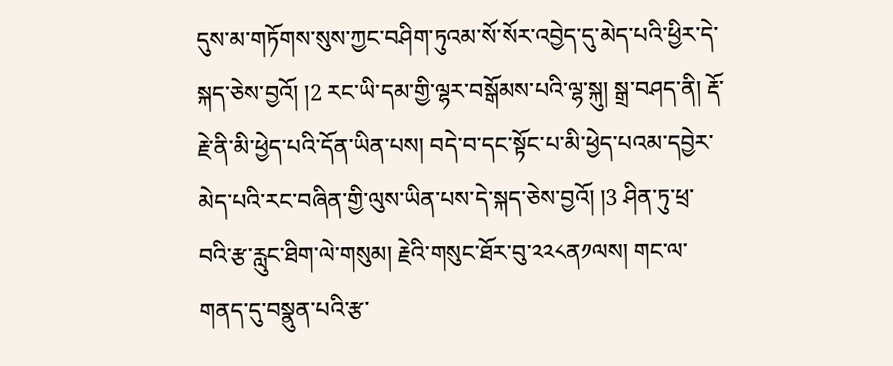དུས་མ་གཏོགས་སུས་ཀྱང་བཤིག་ཏུའམ་སོ་སོར་འབྱེད་དུ་མེད་པའི་ཕྱིར་དེ་སྐད་ཅེས་བྱའོ། །2 རང་ཡི་དམ་གྱི་ལྷར་བསྒོམས་པའི་ལྷ་སྐུ། སྒྲ་བཤད་ནི། རྡོ་རྗེ་ནི་མི་ཕྱེད་པའི་དོན་ཡིན་པས། བདེ་བ་དང་སྟོང་པ་མི་ཕྱེད་པའམ་དབྱེར་མེད་པའི་རང་བཞིན་གྱི་ལུས་ཡིན་པས་དེ་སྐད་ཅེས་བྱའོ། །3 ཤིན་ཏུ་ཕྲ་བའི་རྩ་རླུང་ཐིག་ལེ་གསུམ། རྗེའི་གསུང་ཐོར་བུ་༢༢༨ན༡ལས། གང་ལ་གནད་དུ་བསྣུན་པའི་རྩ་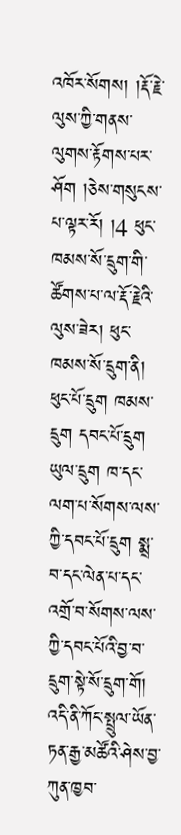འཁོར་སོགས། །རྡོ་རྗེ་ལུས་ཀྱི་གནས་ལུགས་རྟོགས་པར་ཤོག །ཅེས་གསུངས་པ་ལྟར་རོ། །4 ཕུང་ཁམས་སོ་དྲུག་གི་ཚོགས་པ་ལ་རྡོ་རྗེའི་ལུས་ཟེར། ཕུང་ཁམས་སོ་དྲུག་ནི། ཕུང་པོ་དྲུག ཁམས་དྲུག དབང་པོ་དྲུག ཡུལ་དྲུག ཁ་དང་ལག་པ་སོགས་ལས་ཀྱི་དབང་པོ་དྲུག སྨྲ་བ་དང་ལེན་པ་དང་འགྲོ་བ་སོགས་ལས་ཀྱི་དབང་པོའི་བྱ་བ་དྲུག་སྟེ་སོ་དྲུག་གོ། འདི་ནི་ཀོང་སྤྲུལ་ཡོན་ཏན་རྒྱ་མཚོའི་ཤེས་བྱ་ཀུན་ཁྱབ་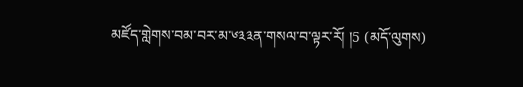མཛོད་གླེགས་བམ་བར་མ་༦༣༣ན་གསལ་བ་ལྟར་རོ། །5 (མདོ་ལུགས)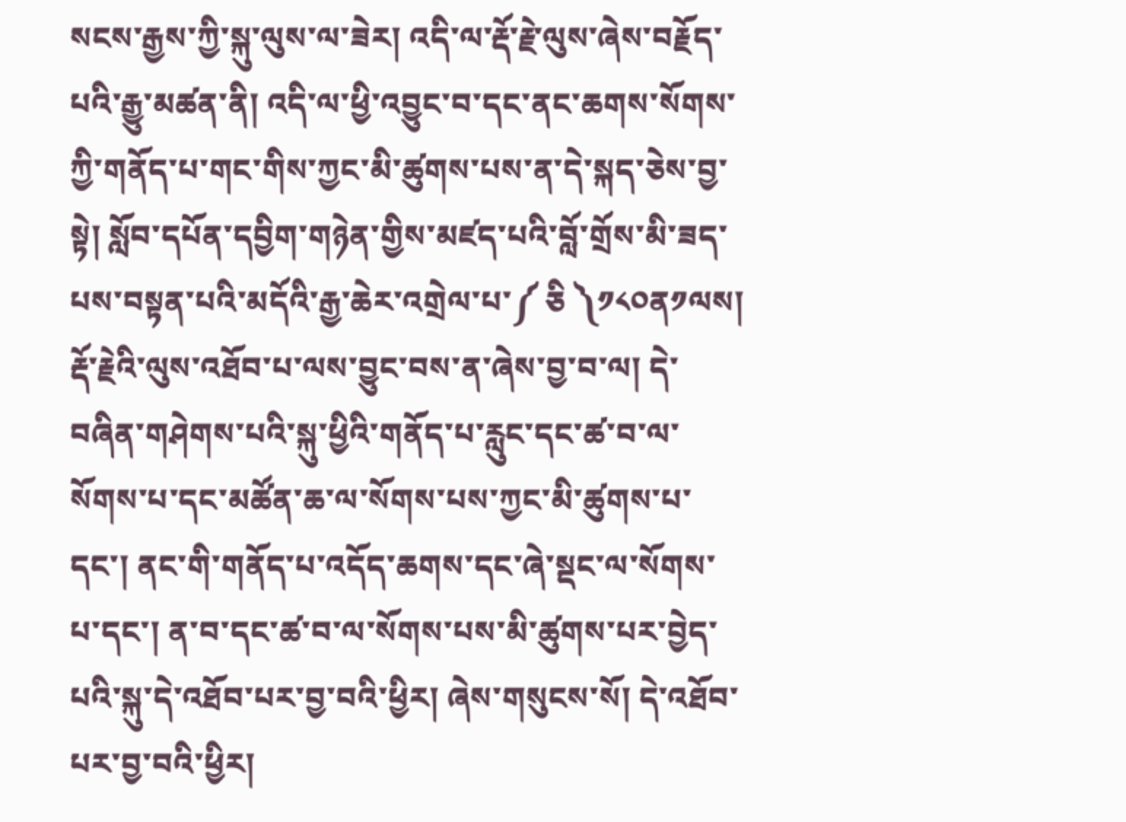སངས་རྒྱས་ཀྱི་སྐུ་ལུས་ལ་ཟེར། འདི་ལ་རྡོ་རྗེ་ལུས་ཞེས་བརྗོད་པའི་རྒྱུ་མཚན་ནི། འདི་ལ་ཕྱི་འབྱུང་བ་དང་ནང་ཆགས་སོགས་ཀྱི་གནོད་པ་གང་གིས་ཀྱང་མི་ཚུགས་པས་ན་དེ་སྐད་ཅེས་བྱ་སྟེ། སློབ་དཔོན་དབྱིག་གཉེན་གྱིས་མཛད་པའི་བློ་གྲོས་མི་ཟད་པས་བསྟན་པའི་མདོའི་རྒྱ་ཆེར་འགྲེལ་པ་༼ ཅི ༽༡༨༠ན༡ལས། རྡོ་རྗེའི་ལུས་འཐོབ་པ་ལས་བྱུང་བས་ན་ཞེས་བྱ་བ་ལ། དེ་བཞིན་གཤེགས་པའི་སྐུ་ཕྱིའི་གནོད་པ་རླུང་དང་ཚ་བ་ལ་སོགས་པ་དང་མཚོན་ཆ་ལ་སོགས་པས་ཀྱང་མི་ཚུགས་པ་དང་། ནང་གི་གནོད་པ་འདོད་ཆགས་དང་ཞེ་སྡང་ལ་སོགས་པ་དང་། ན་བ་དང་ཚ་བ་ལ་སོགས་པས་མི་ཚུགས་པར་བྱེད་པའི་སྐུ་དེ་འཐོབ་པར་བྱ་བའི་ཕྱིར། ཞེས་གསུངས་སོ། དེ་འཐོབ་པར་བྱ་བའི་ཕྱིར།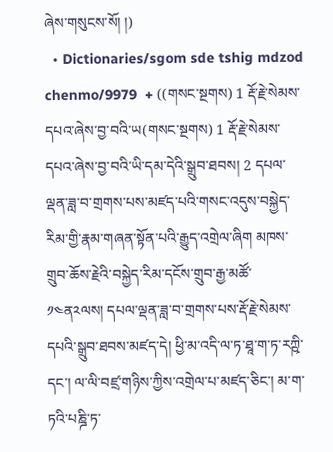ཞེས་གསུངས་སོ། །)
  • Dictionaries/sgom sde tshig mdzod chenmo/9979  + ((གསང་སྔགས) 1 རྡོ་རྗེ་སེམས་དཔའ་ཞེས་བྱ་བའི་ཡ(གསང་སྔགས) 1 རྡོ་རྗེ་སེམས་དཔའ་ཞེས་བྱ་བའི་ཡི་དམ་དེའི་སྒྲུབ་ཐབས། 2 དཔལ་ལྡན་ཟླ་བ་གྲགས་པས་མཛད་པའི་གསང་འདུས་བསྐྱེད་རིམ་གྱི་རྣམ་གཞན་སྟོན་པའི་རྒྱུད་འགྲེལ་ཞིག མཁས་གྲུབ་ཆོས་རྗེའི་བསྐྱེད་རིམ་དངོས་གྲུབ་རྒྱ་མཚོ་༡༤ན༢ལས། དཔལ་ལྡན་ཟླ་བ་གྲགས་པས་རྡོ་རྗེ་སེམས་དཔའི་སྒྲུབ་ཐབས་མཛད་དེ། ཕྱི་མ་འདི་ལ་ཏ་ཐཱ་ག་ཏ་རཀྵི་དང་། ལ་ལི་བཛྲ་གཉིས་ཀྱིས་འགྲེལ་པ་མཛད་ཅིང་། མ་ག་ཏའི་པཎྜི་ཏ་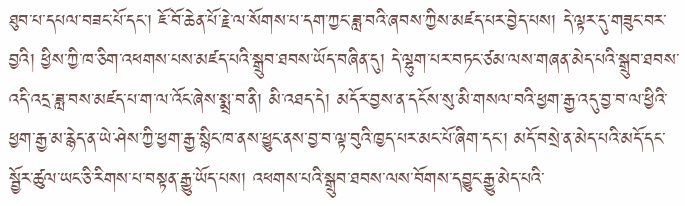ཐུབ་པ་དཔལ་བཟང་པོ་དང་། ཇོ་བོ་ཆེན་པོ་རྗེ་ལ་སོགས་པ་དག་ཀྱང་ཟླ་བའི་ཞབས་ཀྱིས་མཛད་པར་བྱེད་པས། དེ་ལྟར་དུ་གཟུང་བར་བྱའི། ཕྱིས་ཀྱི་ཁ་ཅིག་འཕགས་པས་མཛད་པའི་སྒྲུབ་ཐབས་ཡོད་བཞིན་དུ། དེ་ལྷུག་པར་བཏང་ཙམ་ལས་གཞན་མེད་པའི་སྒྲུབ་ཐབས་འདི་འདྲ་ཟླ་བས་མཛད་པ་ག་ལ་འོང་ཞེས་སྨྲ་བ་ནི། མི་འཐད་དེ། མདོར་བྱས་ན་དངོས་སུ་མི་གསལ་བའི་ཕྱག་རྒྱ་འདུ་བྱ་བ་ལ་ཕྱིའི་ཕྱག་རྒྱ་མ་རྙེད་ན་ཡེ་ཤེས་ཀྱི་ཕྱག་རྒྱ་སྙིང་ཁ་ནས་ཕྱུང་ནས་བྱ་བ་ལྟ་བུའི་ཁྱད་པར་མང་པོ་ཞིག་དང་། མདོ་བསྲེ་ན་མེད་པའི་མདོ་དང་སྦྱོར་ཚུལ་ཡང་ཅི་རིགས་པ་བསྟན་རྒྱུ་ཡོད་པས། འཕགས་པའི་སྒྲུབ་ཐབས་ལས་བོགས་དབྱུང་རྒྱུ་མེད་པའི་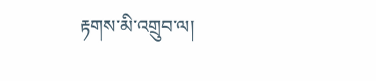རྟགས་མི་འགྲུབ་ལ།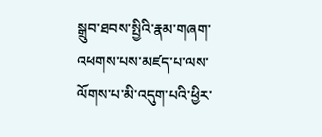སྒྲུབ་ཐབས་སྤྱིའི་རྣམ་གཞག་འཕགས་པས་མཛད་པ་ལས་ལོགས་པ་མི་འདུག་པའི་ཕྱིར་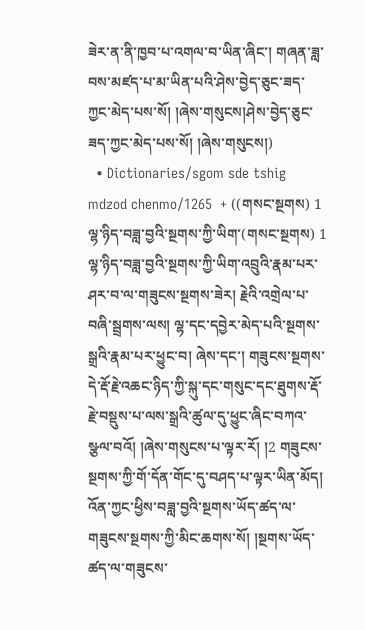ཟེར་ན་ནི་ཁྱབ་པ་འགལ་བ་ཡིན་ཞིང་། གཞན་ཟླ་བས་མཛད་པ་མ་ཡིན་པའི་ཤེས་བྱེད་ཅུང་ཟད་ཀྱང་མེད་པས་སོ། །ཞེས་གསུངས།ཤེས་བྱེད་ཅུང་ཟད་ཀྱང་མེད་པས་སོ། །ཞེས་གསུངས།)
  • Dictionaries/sgom sde tshig mdzod chenmo/1265  + ((གསང་སྔགས) 1 ལྷ་ཉིད་བཟླ་བྱའི་སྔགས་ཀྱི་ཡིག་(གསང་སྔགས) 1 ལྷ་ཉིད་བཟླ་བྱའི་སྔགས་ཀྱི་ཡིག་འབྲུའི་རྣམ་པར་ཤར་བ་ལ་གཟུངས་སྔགས་ཟེར། རྗེའི་འགྲེལ་པ་བཞི་སྦྲགས་ལས། ལྷ་དང་དབྱེར་མེད་པའི་སྔགས་སྒྲའི་རྣམ་པར་ཕྱུང་བ། ཞེས་དང་། གཟུངས་སྔགས་དེ་རྡོ་རྗེ་འཆང་ཉིད་ཀྱི་སྐུ་དང་གསུང་དང་ཐུགས་རྡོ་རྗེ་བསྡུས་པ་ལས་སྒྲའི་ཚུལ་དུ་ཕྱུང་ཞིང་བཀའ་སྩལ་བའོ། །ཞེས་གསུངས་པ་ལྟར་རོ། །2 གཟུངས་སྔགས་ཀྱི་གོ་དོན་གོང་དུ་བཤད་པ་ལྟར་ཡིན་མོད། འོན་ཀྱང་ཕྱིས་བཟླ་བྱའི་སྔགས་ཡོད་ཚད་ལ་གཟུངས་སྔགས་ཀྱི་མིང་ཆགས་སོ། །སྔགས་ཡོད་ཚད་ལ་གཟུངས་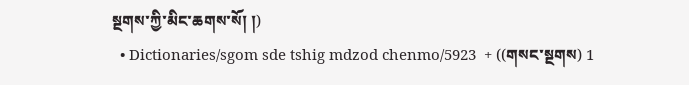སྔགས་ཀྱི་མིང་ཆགས་སོ། །)
  • Dictionaries/sgom sde tshig mdzod chenmo/5923  + ((གསང་སྔགས) 1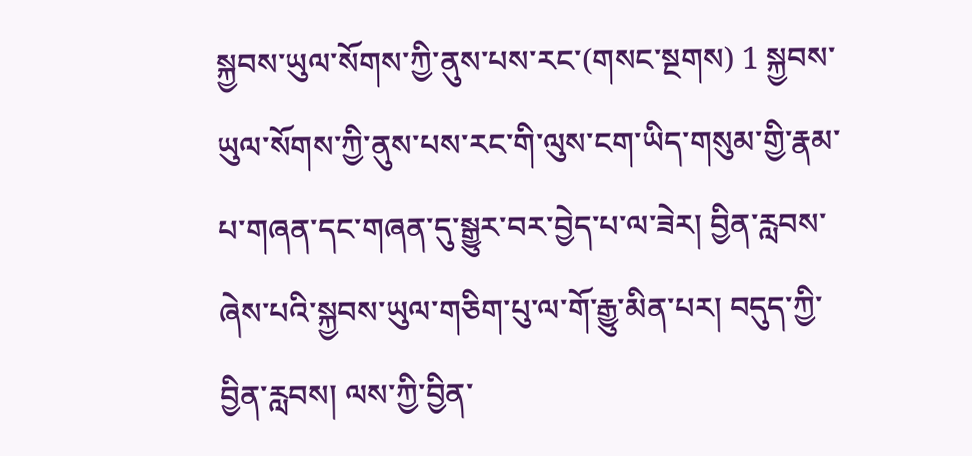སྐྱབས་ཡུལ་སོགས་ཀྱི་ནུས་པས་རང་(གསང་སྔགས) 1 སྐྱབས་ཡུལ་སོགས་ཀྱི་ནུས་པས་རང་གི་ལུས་ངག་ཡིད་གསུམ་གྱི་རྣམ་པ་གཞན་དང་གཞན་དུ་སྒྱུར་བར་བྱེད་པ་ལ་ཟེར། བྱིན་རླབས་ཞེས་པའི་སྐྱབས་ཡུལ་གཅིག་པུ་ལ་གོ་རྒྱུ་མིན་པར། བདུད་ཀྱི་བྱིན་རླབས། ལས་ཀྱི་བྱིན་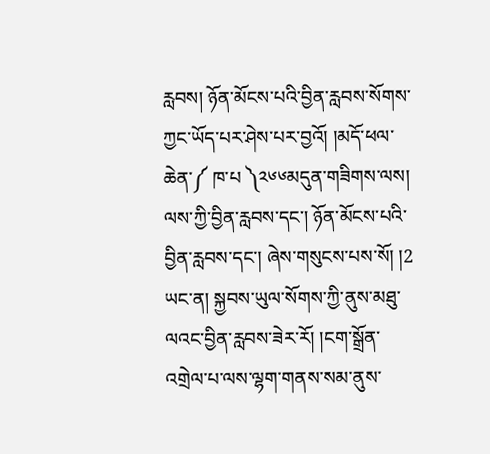རླབས། ཉོན་མོངས་པའི་བྱིན་རླབས་སོགས་ཀྱང་ཡོད་པར་ཤེས་པར་བྱའོ། །མདོ་ཕལ་ཆེན་༼ ཁ་པ ༽༢༦༦མདུན་གཟིགས་ལས། ལས་ཀྱི་བྱིན་རླབས་དང་། ཉོན་མོངས་པའི་བྱིན་རླབས་དང་། ཞེས་གསུངས་པས་སོ། །2 ཡང་ན། སྐྱབས་ཡུལ་སོགས་ཀྱི་ནུས་མཐུ་ལའང་བྱིན་རླབས་ཟེར་རོ། །ངག་སྒྲོན་འགྲེལ་པ་ལས་ལྷག་གནས་སམ་ནུས་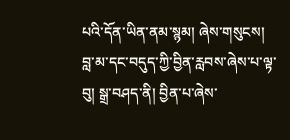པའི་དོན་ཡིན་ནམ་སྙམ། ཞེས་གསུངས། བླ་མ་དང་བདུད་ཀྱི་བྱིན་རླབས་ཞེས་པ་ལྟ་བུ། སྒྲ་བཤད་ནི། བྱིན་པ་ཞེས་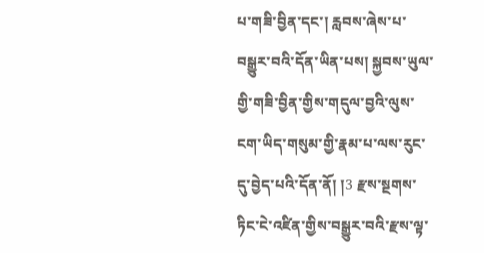པ་གཟི་བྱིན་དང་། རླབས་ཞེས་པ་བསྒྱུར་བའི་དོན་ཡིན་པས། སྐྱབས་ཡུལ་གྱི་གཟི་བྱིན་གྱིས་གདུལ་བྱའི་ལུས་ངག་ཡིད་གསུམ་གྱི་རྣམ་པ་ལས་རུང་དུ་བྱེད་པའི་དོན་ནོ། །3 རྫས་སྔགས་ཏིང་ངེ་འཛིན་གྱིས་བསྒྱུར་བའི་རྫས་ལྟ་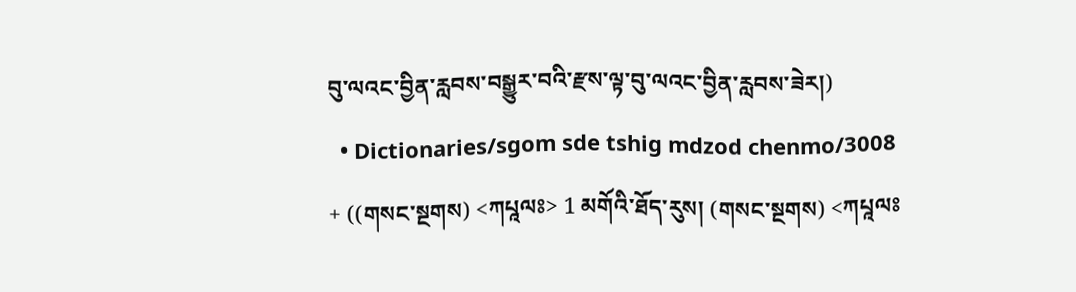བུ་ལའང་བྱིན་རླབས་བསྒྱུར་བའི་རྫས་ལྟ་བུ་ལའང་བྱིན་རླབས་ཟེར།)
  • Dictionaries/sgom sde tshig mdzod chenmo/3008  + ((གསང་སྔགས) <ཀཔཱལཿ> 1 མགོའི་ཐོད་རུས། (གསང་སྔགས) <ཀཔཱལཿ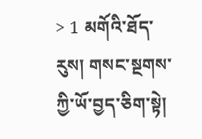> 1 མགོའི་ཐོད་རུས། གསང་སྔགས་ཀྱི་ཡོ་བྱད་ཅིག་སྟེ།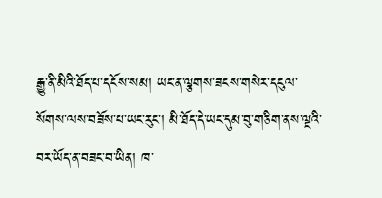རྒྱུ་ནི་མིའི་ཐོད་པ་དངོས་སམ། ཡང་ན་ལྕགས་ཟངས་གསེར་དངུལ་སོགས་ལས་བཟོས་པ་ཡང་རུང་། མི་ཐོད་དེ་ཡང་དུམ་བུ་གཅིག་ནས་ལྔའི་བར་ཡོད་ན་བཟང་བ་ཡིན། ཁ་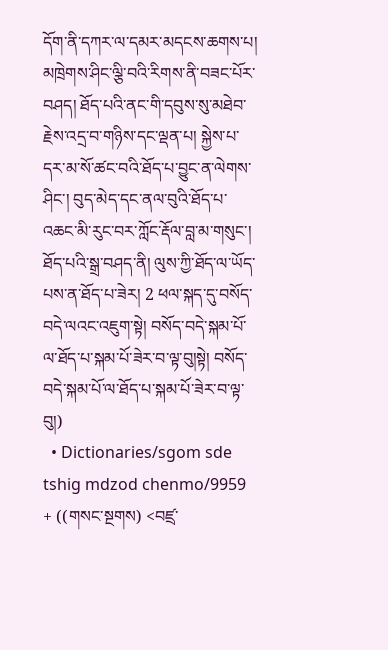དོག་ནི་དཀར་ལ་དམར་མདངས་ཆགས་པ། མཁྲེགས་ཤིང་ལྕི་བའི་རིགས་ནི་བཟང་པོར་བཤད། ཐོད་པའི་ནང་གི་དབུས་སུ་མཐེབ་རྗེས་འདྲ་བ་གཉིས་དང་ལྡན་པ། སྐྱེས་པ་དར་མ་སོ་ཚང་བའི་ཐོད་པ་བྱུང་ན་ལེགས་ཤིང་། བུད་མེད་དང་ནལ་བུའི་ཐོད་པ་འཆང་མི་རུང་བར་ཀློང་རྡོལ་བླ་མ་གསུང་། ཐོད་པའི་སྒྲ་བཤད་ནི། ལུས་ཀྱི་ཐོད་ལ་ཡོད་པས་ན་ཐོད་པ་ཟེར། 2 ཕལ་སྐད་དུ་བསོད་བདེ་ལའང་འཇུག་སྟེ། བསོད་བདེ་སྐམ་པོ་ལ་ཐོད་པ་སྐམ་པོ་ཟེར་བ་ལྟ་བུ།སྟེ། བསོད་བདེ་སྐམ་པོ་ལ་ཐོད་པ་སྐམ་པོ་ཟེར་བ་ལྟ་བུ།)
  • Dictionaries/sgom sde tshig mdzod chenmo/9959  + ((གསང་སྔགས) <བཛྲ་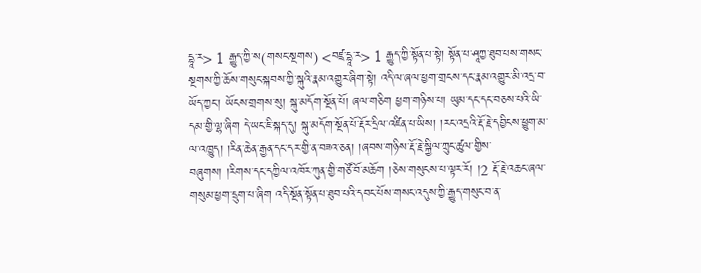དྷཱ་ར> 1 རྒྱུད་ཀྱི་ས(གསང་སྔགས) <བཛྲ་དྷཱ་ར> 1 རྒྱུད་ཀྱི་སྟོན་པ་སྟེ། སྟོན་པ་ཤཱཀྱ་ཐུབ་པས་གསང་སྔགས་ཀྱི་ཆོས་གསུང་སྐབས་ཀྱི་སྐུའི་རྣམ་འགྱུར་ཞིག་སྟེ། འདི་ལ་ཞལ་ཕྱག་གྲངས་དང་རྣམ་འགྱུར་མི་འདྲ་བ་ཡོད་ཀྱང་། ཡོངས་གྲགས་སུ། སྐུ་མདོག་སྔོན་པོ། ཞལ་གཅིག ཕྱག་གཉིས་པ། ཡུམ་དང་དང་བཅས་པའི་ཡི་དམ་གྱི་ལྷ་ཞིག དེ་ཡང་ཇི་སྐད་དུ། སྐུ་མདོག་སྔོན་པོ་རྡོར་དྲིལ་འཛིན་པ་ཡིས། །རང་འདྲའི་རྡོ་རྗེ་དབྱིངས་ཕྱུག་མ་ལ་འཁྱུད། །རིན་ཆེན་རྒྱན་དང་དར་གྱི་ན་བཟའ་ཅན། །ཞབས་གཉིས་རྡོ་རྗེ་སྐྱིལ་ཀྲུང་ཚུལ་གྱིས་བཞུགས། །རིགས་དང་དཀྱིལ་འཁོར་ཀུན་གྱི་གཙོ་བོ་མཆོག །ཅེས་གསུངས་པ་ལྟར་རོ། །2 རྡོ་རྗེ་འཆང་ཞལ་གསུམ་ཕྱག་དྲུག་པ་ཞིག འདི་སྔོན་སྟོན་པ་ཐུབ་པའི་དབང་པོས་གསང་འདུས་ཀྱི་རྒྱུད་གསུང་བ་ན་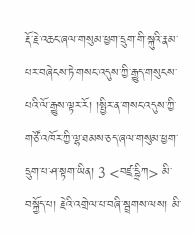རྡོ་རྗེ་འཆང་ཞལ་གསུམ་ཕྱག་དྲུག་གི་སྐུའི་རྣམ་པར་བཞེངས་ཏེ་གསང་འདུས་ཀྱི་རྒྱུད་གསུངས་པའི་ལོ་རྒྱུས་ལྟར་རོ། །སྤྱིར་ན་གསང་འདུས་ཀྱི་གཙོ་འཁོར་ཀྱི་ལྷ་ཐམས་ཅད་ཞལ་གསུམ་ཕྱག་དྲུག་པ་ཤ་སྟག་ཡིན། 3 <བཛྲ་དྷྲིཀ> མི་བསྐྱོད་པ། རྗེའི་འགྲེལ་པ་བཞི་སྦྲགས་ལས། མི་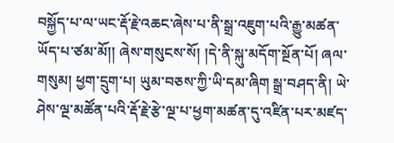བསྐྱོད་པ་ལ་ཡང་རྡོ་རྗེ་འཆང་ཞེས་པ་ནི་སྒྲ་འཇུག་པའི་རྒྱུ་མཚན་ཡོད་པ་ཙམ་མོ།། ཞེས་གསུངས་སོ། །དེ་ནི་སྐུ་མདོག་སྔོན་པོ། ཞལ་གསུམ། ཕྱག་དྲུག་པ། ཡུམ་བཅས་ཀྱི་ཡི་དམ་ཞིག སྒྲ་བཤད་ནི། ཡེ་ཤེས་ལྔ་མཚོན་པའི་རྡོ་རྗེ་རྩེ་ལྔ་པ་ཕྱག་མཚན་དུ་འཛིན་པར་མཛད་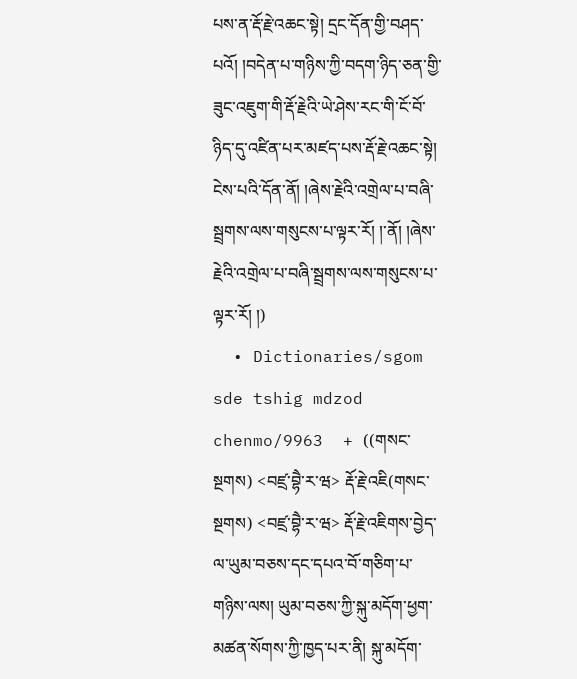པས་ན་རྡོ་རྗེ་འཆང་སྟེ། དྲང་དོན་གྱི་བཤད་པའོ། །བདེན་པ་གཉིས་ཀྱི་བདག་ཉིད་ཅན་གྱི་ཟུང་འཇུག་གི་རྡོ་རྗེའི་ཡེ་ཤེས་རང་གི་ངོ་བོ་ཉིད་དུ་འཛིན་པར་མཛད་པས་རྡོ་རྗེ་འཆང་སྟེ། ངེས་པའི་དོན་ནོ། །ཞེས་རྗེའི་འགྲེལ་པ་བཞི་སྦྲགས་ལས་གསུངས་པ་ལྟར་རོ། །་ནོ། །ཞེས་རྗེའི་འགྲེལ་པ་བཞི་སྦྲགས་ལས་གསུངས་པ་ལྟར་རོ། །)
  • Dictionaries/sgom sde tshig mdzod chenmo/9963  + ((གསང་སྔགས) <བཛྲ་བྷཻ་ར་ཝ> རྡོ་རྗེ་འཇི(གསང་སྔགས) <བཛྲ་བྷཻ་ར་ཝ> རྡོ་རྗེ་འཇིགས་བྱེད་ལ་ཡུམ་བཅས་དང་དཔའ་བོ་གཅིག་པ་གཉིས་ལས། ཡུམ་བཅས་ཀྱི་སྐུ་མདོག་ཕྱག་མཚན་སོགས་ཀྱི་ཁྱད་པར་ནི། སྐུ་མདོག་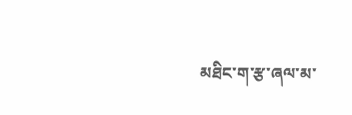མཐིང་ག་རྩ་ཞལ་མ་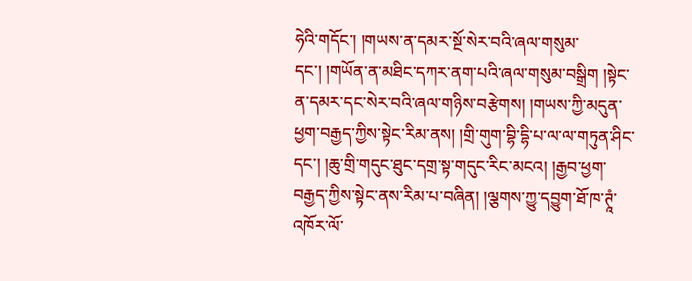ཧེའི་གདོང་། །གཡས་ན་དམར་སྔོ་སེར་བའི་ཞལ་གསུམ་དང་། །གཡོན་ན་མཐིང་དཀར་ནག་པའི་ཞལ་གསུམ་བསྒྲིག །སྟེང་ན་དམར་དང་སེར་བའི་ཞལ་གཉིས་བརྩེགས། །གཡས་ཀྱི་མདུན་ཕྱག་བརྒྱད་ཀྱིས་སྟེང་རིམ་ནས། །གྲི་གུག་བྷི་དྷི་པ་ལ་ལ་གཏུན་ཤིང་དང་། །ཆུ་གྲི་གདུང་ཐུང་དགྲ་སྟ་གདུང་རིང་མངའ། །རྒྱབ་ཕྱག་བརྒྱད་ཀྱིས་སྟེང་ནས་རིམ་པ་བཞིན། །ལྕགས་ཀྱུ་དབྱུག་ཐོ་ཁ་ཊཱཾ་འཁོར་ལོ་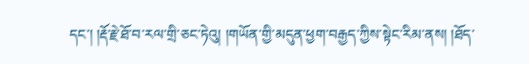དང་། །རྡོ་རྗེ་ཐོ་བ་རལ་གྲི་ཅང་ཏེའུ། །གཡོན་གྱི་མདུན་ཕྱག་བརྒྱད་ཀྱིས་སྟེང་རིམ་ནས། །ཐོད་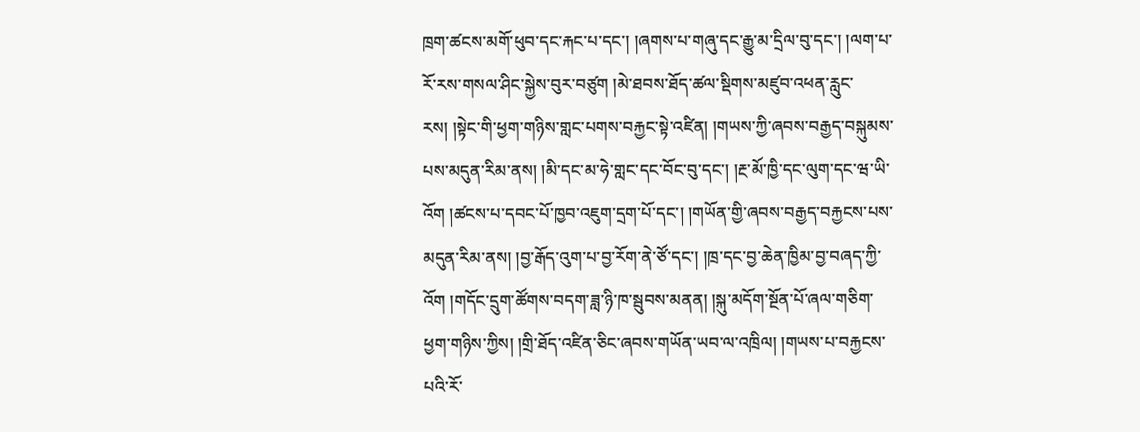ཁྲག་ཚངས་མགོ་ཕུབ་དང་རྐང་པ་དང་། །ཞགས་པ་གཞུ་དང་རྒྱུ་མ་དྲིལ་བུ་དང་། །ལག་པ་རོ་རས་གསལ་ཤིང་སྐྱེས་བུར་བཙུག །མེ་ཐབས་ཐོད་ཚལ་སྡིགས་མཛུབ་འཕན་རླུང་རས། །སྟེང་གི་ཕྱག་གཉིས་གླང་པགས་བརྐྱང་སྟེ་འཛིན། །གཡས་ཀྱི་ཞབས་བརྒྱད་བསྐུམས་པས་མདུན་རིམ་ནས། །མི་དང་མ་ཧེ་གླང་དང་བོང་བུ་དང་། །རྔ་མོ་ཁྱི་དང་ལུག་དང་ཝ་ཡི་འོག །ཚངས་པ་དབང་པོ་ཁྱབ་འཇུག་དྲག་པོ་དང་། །གཡོན་གྱི་ཞབས་བརྒྱད་བརྐྱངས་པས་མདུན་རིམ་ནས། །བྱ་རྒོད་འུག་པ་བྱ་རོག་ནེ་ཙོ་དང་། །ཁྲ་དང་བྱ་ཆེན་ཁྱིམ་བྱ་བཞད་ཀྱི་འོག །གདོང་དྲུག་ཚོགས་བདག་ཟླ་ཉི་ཁ་སྦུབས་མནན། །སྐུ་མདོག་སྔོན་པོ་ཞལ་གཅིག་ཕྱག་གཉིས་ཀྱིས། །གྲི་ཐོད་འཛིན་ཅིང་ཞབས་གཡོན་ཡབ་ལ་འཁྲིལ། །གཡས་པ་བརྐྱངས་པའི་རོ་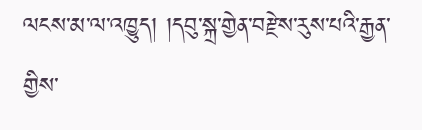ལངས་མ་ལ་འཁྱུད། །དབུ་སྐྲ་གྱེན་བརྫེས་རུས་པའི་རྒྱན་གྱིས་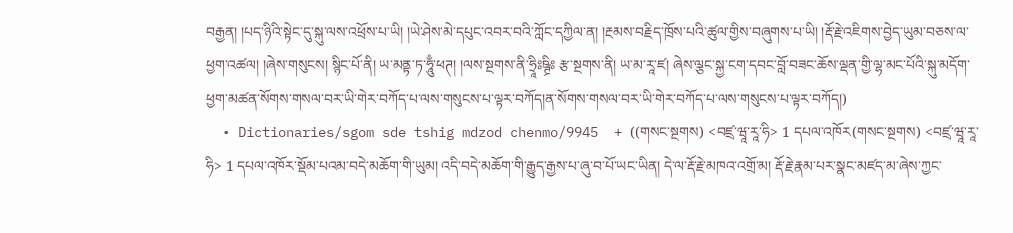བརྒྱན། །པད་ཉིའི་སྟེང་དུ་སྐུ་ལས་འཕྲོས་པ་ཡི། །ཡེ་ཤེས་མེ་དཔུང་འབར་བའི་ཀློང་དཀྱིལ་ན། །རྔམས་བརྗིད་ཁྲོས་པའི་ཚུལ་གྱིས་བཞུགས་པ་ཡི། །རྡོ་རྗེ་འཇིགས་བྱེད་ཡུམ་བཅས་ལ་ཕྱག་འཚལ། །ཞེས་གསུངས། སྙིང་པོ་ནི། ཡ་མནྟ་ཏ་ཧཱུྃ་ཕཊ། །ལས་སྔགས་ནི་ཧྲཱིཿཥྚྲིཿ རྩ་སྔགས་ནི། ཡ་མ་རཱ་ཛ། ཞེས་ལྕང་སྐྱ་ངག་དབང་བློ་བཟང་ཆོས་ལྡན་གྱི་ལྷ་མང་པོའི་སྐུ་མདོག་ཕྱག་མཚན་སོགས་གསལ་བར་ཡི་གེར་བཀོད་པ་ལས་གསུངས་པ་ལྟར་བཀོད།ན་སོགས་གསལ་བར་ཡི་གེར་བཀོད་པ་ལས་གསུངས་པ་ལྟར་བཀོད།)
  • Dictionaries/sgom sde tshig mdzod chenmo/9945  + ((གསང་སྔགས) <བཛྲ་ཝཱ་རཱ་ཧི> 1 དཔལ་འཁོར(གསང་སྔགས) <བཛྲ་ཝཱ་རཱ་ཧི> 1 དཔལ་འཁོར་སྡོམ་པའམ་བདེ་མཆོག་གི་ཡུམ། འདི་བདེ་མཆོག་གི་རྒྱུད་རྒྱས་པ་ཞུ་བ་པོ་ཡང་ཡིན། དེ་ལ་རྡོ་རྗེ་མཁའ་འགྲོ་མ། རྡོ་རྗེ་རྣམ་པར་སྣང་མཛད་མ་ཞེས་ཀྱང་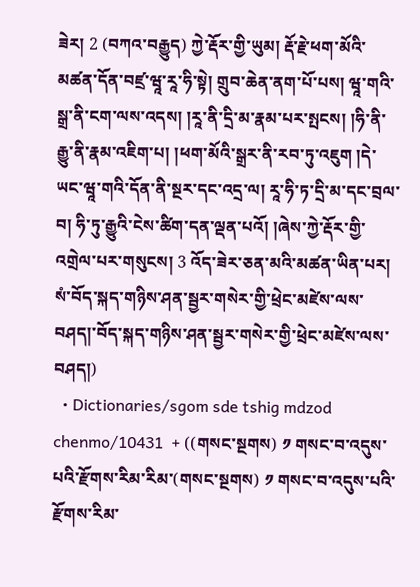ཟེར། 2 (བཀའ་བརྒྱུད) ཀྱེ་རྡོར་གྱི་ཡུམ། རྡོ་རྗེ་ཕག་མོའི་མཚན་དོན་བཛྲ་ཝཱ་རཱ་ཧི་སྟེ། གྲུབ་ཆེན་ནག་པོ་པས། ཝཱ་གའི་སྒྲ་ནི་ངག་ལས་འདས། །རཱ་ནི་དྲི་མ་རྣམ་པར་སྤངས། །ཧི་ནི་རྒྱུ་ནི་རྣམ་འཇིག་པ། །ཕག་མོའི་སྒྲར་ནི་རབ་ཏུ་འཇུག །དེ་ཡང་ཝཱ་གའི་དོན་ནི་སྔར་དང་འདྲ་ལ། རཱ་ཧི་ཏ་དྲི་མ་དང་བྲལ་བ། ཧི་ཏུ་རྒྱུའི་ངེས་ཚིག་དན་ལྡན་པའོ། །ཞེས་ཀྱེ་རྡོར་གྱི་འགྲེལ་པར་གསུངས། 3 འོད་ཟེར་ཅན་མའི་མཚན་ཡིན་པར། སཾ་བོད་སྐད་གཉིས་ཤན་སྦྱར་གསེར་གྱི་ཕྲེང་མཛེས་ལས་བཤད།་བོད་སྐད་གཉིས་ཤན་སྦྱར་གསེར་གྱི་ཕྲེང་མཛེས་ལས་བཤད།)
  • Dictionaries/sgom sde tshig mdzod chenmo/10431  + ((གསང་སྔགས) ༡ གསང་བ་འདུས་པའི་རྫོགས་རིམ་རིམ་(གསང་སྔགས) ༡ གསང་བ་འདུས་པའི་རྫོགས་རིམ་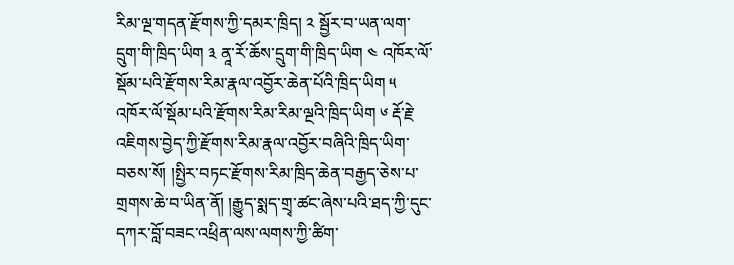རིམ་ལྔ་གདན་རྫོགས་ཀྱི་དམར་ཁྲིད། ༢ སྦྱོར་བ་ཡན་ལག་དྲུག་གི་ཁྲིད་ཡིག ༣ ནཱ་རོ་ཆོས་དྲུག་གི་ཁྲིད་ཡིག ༤ འཁོར་ལོ་སྡོམ་པའི་རྫོགས་རིམ་རྣལ་འབྱོར་ཆེན་པོའི་ཁྲིད་ཡིག ༥ འཁོར་ལོ་སྡོམ་པའི་རྫོགས་རིམ་རིམ་ལྔའི་ཁྲིད་ཡིག ༦ རྡོ་རྗེ་འཇིགས་བྱེད་ཀྱི་རྫོགས་རིམ་རྣལ་འབྱོར་བཞིའི་ཁྲིད་ཡིག་བཅས་སོ། །སྤྱིར་བཏང་རྫོགས་རིམ་ཁྲིད་ཆེན་བརྒྱད་ཅེས་པ་གྲགས་ཆེ་བ་ཡིན་ནོ། །རྒྱུད་སྨད་གྲྭ་ཚང་ཞེས་པའི་ཐད་ཀྱི་དུང་དཀར་བློ་བཟང་འཕྲིན་ལས་ལགས་ཀྱི་ཚིག་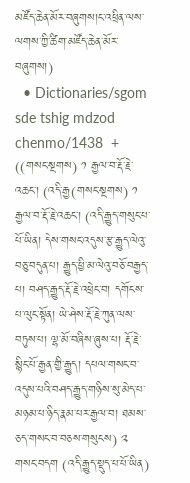མཛོད་ཆེན་མོར་བཞུགས།ང་འཕྲིན་ལས་ལགས་ཀྱི་ཚིག་མཛོད་ཆེན་མོར་བཞུགས།)
  • Dictionaries/sgom sde tshig mdzod chenmo/1438  + ((གསང་སྔགས) ༡ རྒྱལ་བ་རྡོ་རྗེ་འཆང་། (འདི་རྒྱ(གསང་སྔགས) ༡ རྒྱལ་བ་རྡོ་རྗེ་འཆང་། (འདི་རྒྱུད་གསུང་པ་པོ་ཡིན། དེས་གསང་འདུས་རྩ་རྒྱུད་ལེའུ་བཅུ་བདུན་པ། རྒྱུད་ཕྱི་མ་ལེའུ་བཅོ་བརྒྱད་པ། བཤད་རྒྱུད་རྡོ་རྗེ་འཕྲེང་བ། དགོངས་པ་ལུང་སྟོན། ཡེ་ཤེས་རྡོ་རྗེ་ཀུན་ལས་བཏུས་པ། ལྷ་མོ་བཞིས་ཞུས་པ། རྡོ་རྗེ་སྙིང་པོ་རྒྱན་གྱི་རྒྱུད། དཔལ་གསང་བ་འདུས་པའི་བཤད་རྒྱུད་གཉིས་སུ་མེད་པ་མཉམ་པ་ཉིད་རྣམ་པར་རྒྱལ་བ། ཐམས་ཅད་གསང་བ་བཅས་གསུངས) ༢ གསང་བདག (འདི་རྒྱུད་སྡུད་པ་པོ་ཡིན)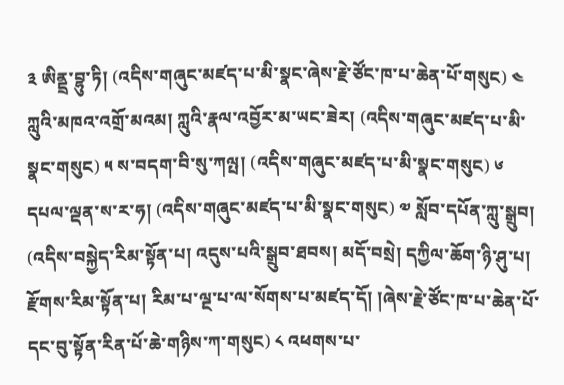༣ ཨིནྡྲ་བྷུ་ཏི། (འདིས་གཞུང་མཛད་པ་མི་སྣང་ཞེས་རྗེ་ཙོང་ཁ་པ་ཆེན་པོ་གསུང) ༤ ཀླུའི་མཁའ་འགྲོ་མའམ། ཀླུའི་རྣལ་འབྱོར་མ་ཡང་ཟེར། (འདིས་གཞུང་མཛད་པ་མི་སྣང་གསུང) ༥ ས་བདག་བི་སུ་ཀལྤ། (འདིས་གཞུང་མཛད་པ་མི་སྣང་གསུང) ༦ དཔལ་ལྡན་ས་ར་ཧ། (འདིས་གཞུང་མཛད་པ་མི་སྣང་གསུང) ༧ སློབ་དཔོན་ཀླུ་སྒྲུབ། (འདིས་བསྐྱེད་རིམ་སྟོན་པ། འདུས་པའི་སྒྲུབ་ཐབས། མདོ་བསྲེ། དཀྱིལ་ཆོག་ཉི་ཤུ་པ། རྫོགས་རིམ་སྟོན་པ། རིམ་པ་ལྔ་པ་ལ་སོགས་པ་མཛད་དོ། །ཞེས་རྗེ་ཙོང་ཁ་པ་ཆེན་པོ་དང་བུ་སྟོན་རིན་པོ་ཆེ་གཉིས་ཀ་གསུང) ༨ འཕགས་པ་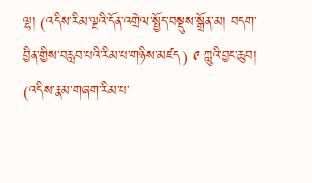ལྷ། (འདིས་རིམ་ལྔའི་དོན་འགྲེལ་སྤྱོད་བསྡུས་སྒྲོན་མ། བདག་བྱིན་གྱིས་བརླབ་པའི་རིམ་པ་གཉིས་མཛད) ༩ ཀླུའི་བྱང་ཆུབ། (འདིས་རྣམ་གཞག་རིམ་པ་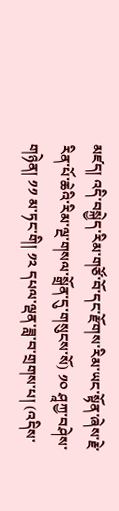མཛད། འདི་བསྐྱེད་རིམ་གཙོ་བོ་དང་རྫོགས་རིམ་ཡང་སྟོན་ཞེས་རྗེ་རིན་པོ་ཆེའི་རིམ་ལྔ་གསལ་སྒྲོན་དུ་གསུངས་སོ) ༡༠ ཤཱཀྱ་བཤེས་གཉེན། ༡༡ མ་ཏང་གི། ༡༢ དཔལ་ལྡན་ཟླ་བ་གྲགས་པ། (འདིས་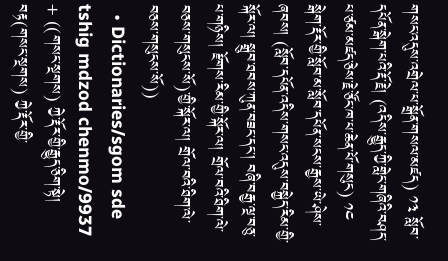གསང་འདུས་འགྲེལ་པ་སྒྲོན་གསལ་མཛད) ༡༣ སློབ་དཔོན་སྒེག་པའི་རྡོ་རྗེ། (འདིས་རྒྱུད་ཀྱི་གླེང་གཞིའི་བཤད་པ་ཙམ་མཛད་ཅེས་རྗེ་ཙོང་ཁ་པ་ཆེན་པོ་གསུང) ༡༤ སྒེག་རྡོར་གྱི་སློབ་མ་སློབ་དཔོན་སངས་རྒྱས་ཡེ་ཤེས་ཞབས། (སློབ་དཔོན་འདིས་གསང་འདུས་བསྐྱེད་རིམ་གྱི་སྐོར་ལ། སྒྲུབ་ཐབས་ཀུན་བཟང་དང་། བཞི་བརྒྱ་ལྔ་བཅུ་པ་གཉིས། རྫོགས་རིམ་གྱི་སྐོར་ལ། གྲོལ་བའི་ཐིག་ལེ་བཅས་གསུངས་སོ)་གྱི་སྐོར་ལ། གྲོལ་བའི་ཐིག་ལེ་བཅས་གསུངས་སོ))
  • Dictionaries/sgom sde tshig mdzod chenmo/9937  + ((གསང་སྔགས) ཀྱེ་རྡོར་གྱི་རྒྱུད་ཅིག་སྟེ། བརྟ(གསང་སྔགས) ཀྱེ་རྡོར་གྱི་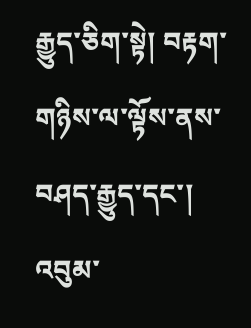རྒྱུད་ཅིག་སྟེ། བརྟག་གཉིས་ལ་ལྟོས་ནས་བཤད་རྒྱུད་དང་། འབུམ་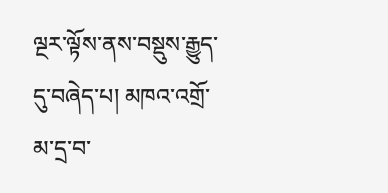ལྔར་ལྟོས་ནས་བསྡུས་རྒྱུད་དུ་བཞེད་པ། མཁའ་འགྲོ་མ་དྲ་བ་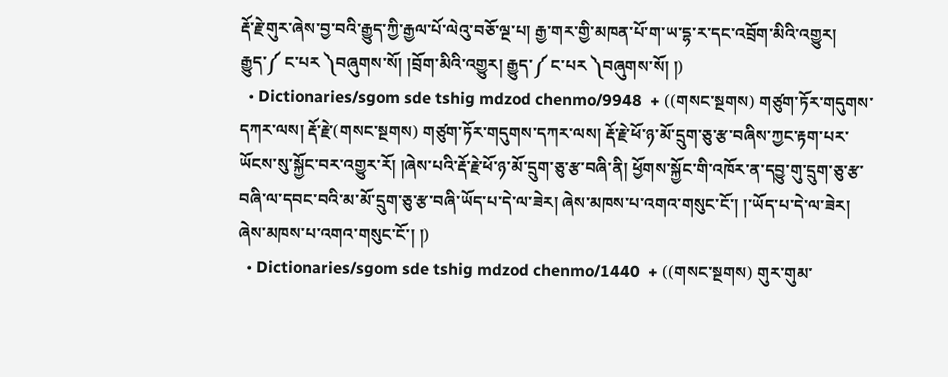རྡོ་རྗེ་གུར་ཞེས་བྱ་བའི་རྒྱུད་ཀྱི་རྒྱལ་པོ་ལེའུ་བཅོ་ལྔ་པ། རྒྱ་གར་གྱི་མཁན་པོ་ག་ཡ་དྷ་ར་དང་འབྲོག་མིའི་འགྱུར། རྒྱུད་༼ ང་པར ༽བཞུགས་སོ། །བྲོག་མིའི་འགྱུར། རྒྱུད་༼ ང་པར ༽བཞུགས་སོ། །)
  • Dictionaries/sgom sde tshig mdzod chenmo/9948  + ((གསང་སྔགས) གཙུག་ཏོར་གདུགས་དཀར་ལས། རྡོ་རྗེ་(གསང་སྔགས) གཙུག་ཏོར་གདུགས་དཀར་ལས། རྡོ་རྗེ་ཕོ་ཉ་མོ་དྲུག་ཅུ་རྩ་བཞིས་ཀྱང་རྟག་པར་ཡོངས་སུ་སྐྱོང་བར་འགྱུར་རོ། །ཞེས་པའི་རྡོ་རྗེ་ཕོ་ཉ་མོ་དྲུག་ཅུ་རྩ་བཞི་ནི། ཕྱོགས་སྐྱོང་གི་འཁོར་ན་དབྱུ་གུ་དྲུག་ཅུ་རྩ་བཞི་ལ་དབང་བའི་མ་མོ་དྲུག་ཅུ་རྩ་བཞི་ཡོད་པ་དེ་ལ་ཟེར། ཞེས་མཁས་པ་འགའ་གསུང་ངོ་། །་ཡོད་པ་དེ་ལ་ཟེར། ཞེས་མཁས་པ་འགའ་གསུང་ངོ་། །)
  • Dictionaries/sgom sde tshig mdzod chenmo/1440  + ((གསང་སྔགས) གུར་གུམ་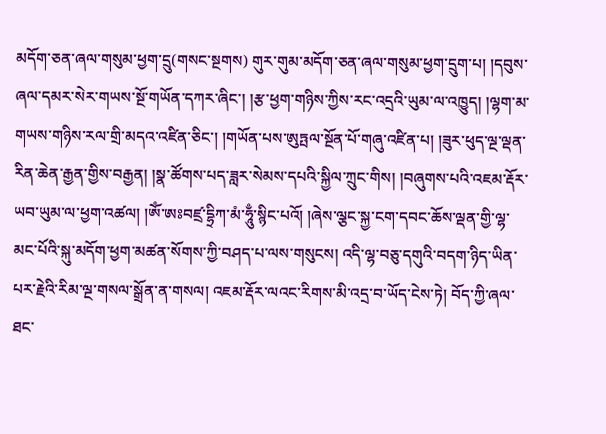མདོག་ཅན་ཞལ་གསུམ་ཕྱག་དྲུ(གསང་སྔགས) གུར་གུམ་མདོག་ཅན་ཞལ་གསུམ་ཕྱག་དྲུག་པ། །དབུས་ཞལ་དམར་སེར་གཡས་སྔོ་གཡོན་དཀར་ཞིང་། །རྩ་ཕྱག་གཉིས་ཀྱིས་རང་འདྲའི་ཡུམ་ལ་འཁྱུད། །ལྷག་མ་གཡས་གཉིས་རལ་གྲི་མདའ་འཛིན་ཅིང་། །གཡོན་པས་ཨུཏྤལ་སྔོན་པོ་གཞུ་འཛིན་པ། །ཟུར་ཕུད་ལྔ་ལྡན་རིན་ཆེན་རྒྱན་གྱིས་བརྒྱན། །སྣ་ཚོགས་པད་ཟླར་སེམས་དཔའི་སྐྱིལ་ཀྲུང་གིས། །བཞུགས་པའི་འཇམ་རྡོར་ཡབ་ཡུམ་ལ་ཕྱག་འཚལ། །ༀ་ཨཿབཛྲ་དྷྲིཀ་མཾ་ཧཱུྃ་སྙིང་པའོ། །ཞེས་ལྕང་སྐྱ་ངག་དབང་ཆོས་ལྡན་གྱི་ལྷ་མང་པོའི་སྐུ་མདོག་ཕྱག་མཚན་སོགས་ཀྱི་བཤད་པ་ལས་གསུངས། འདི་ལྷ་བཅུ་དགུའི་བདག་ཉིད་ཡིན་པར་རྗེའི་རིམ་ལྔ་གསལ་སྒྲོན་ན་གསལ། འཇམ་རྡོར་ལའང་རིགས་མི་འདྲ་བ་ཡོད་ངེས་ཏེ། བོད་ཀྱི་ཞལ་ཐང་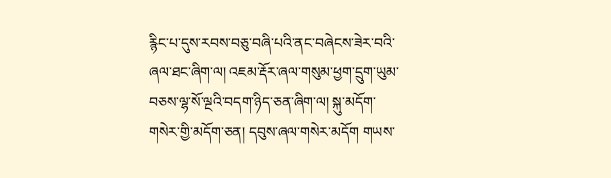རྙིང་པ་དུས་རབས་བཅུ་བཞི་པའི་ནང་བཞེངས་ཟེར་བའི་ཞལ་ཐང་ཞིག་ལ། འཇམ་རྡོར་ཞལ་གསུམ་ཕྱག་དྲུག་ཡུམ་བཅས་ལྷ་སོ་ལྔའི་བདག་ཉིད་ཅན་ཞིག་ལ། སྐུ་མདོག་གསེར་གྱི་མདོག་ཅན། དབུས་ཞལ་གསེར་མདོག གཡས་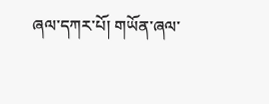ཞལ་དཀར་པོ། གཡོན་ཞལ་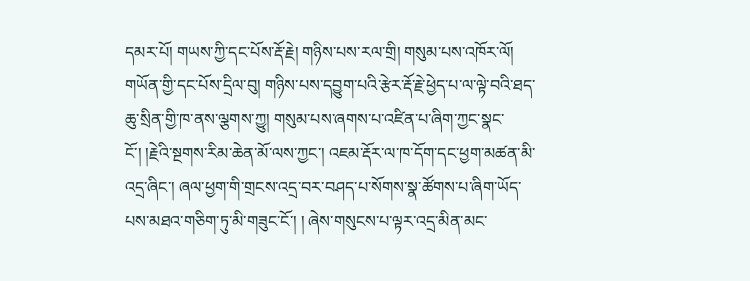དམར་པོ། གཡས་ཀྱི་དང་པོས་རྡོ་རྗེ། གཉིས་པས་རལ་གྲི། གསུམ་པས་འཁོར་ལོ། གཡོན་གྱི་དང་པོས་དྲིལ་བུ། གཉིས་པས་དབྱུག་པའི་རྩེར་རྡོ་རྗེ་ཕྱེད་པ་ལ་ལྟེ་བའི་ཐད་ཆུ་སྲིན་གྱི་ཁ་ནས་ལྕགས་ཀྱུ། གསུམ་པས་ཞགས་པ་འཛིན་པ་ཞིག་ཀྱང་སྣང་ངོ་། །རྗེའི་སྔགས་རིམ་ཆེན་མོ་ལས་ཀྱང་། འཇམ་རྡོར་ལ་ཁ་དོག་དང་ཕྱག་མཚན་མི་འདྲ་ཞིང་། ཞལ་ཕྱག་གི་གྲངས་འདྲ་བར་བཤད་པ་སོགས་སྣ་ཚོགས་པ་ཞིག་ཡོད་པས་མཐའ་གཅིག་ཏུ་མི་གཟུང་ངོ་། ། ཞེས་གསུངས་པ་ལྟར་འདྲ་མིན་མང་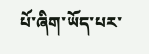པོ་ཞིག་ཡོད་པར་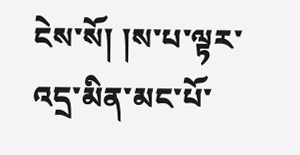ངེས་སོ། །ས་པ་ལྟར་འདྲ་མིན་མང་པོ་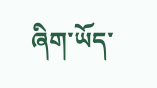ཞིག་ཡོད་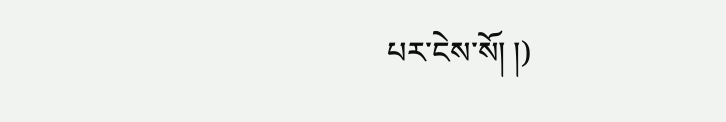པར་ངེས་སོ། །)